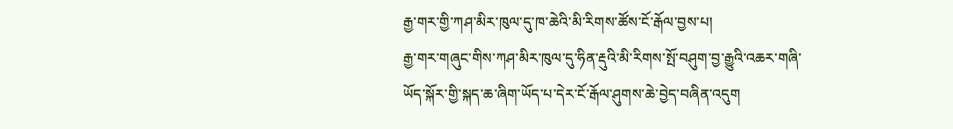རྒྱ་གར་གྱི་ཀཤ་མིར་ཁུལ་དུ་ཁ་ཆེའི་མི་རིགས་ཚོས་ངོ་རྒོལ་བྱས་པ།
རྒྱ་གར་གཞུང་གིས་ཀཤ་མིར་ཁུལ་དུ་ཧིན་རྡུའི་མི་རིགས་སྤོ་བཤུག་བྱ་རྒྱུའི་འཆར་གཞི་ཡོད་སྐོར་གྱི་སྐད་ཆ་ཞིག་ཡོད་པ་དེར་ངོ་རྒོལ་ཤུགས་ཆེ་བྱེད་བཞིན་འདུག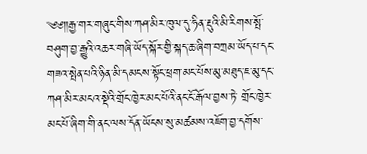༄༅༎རྒྱ་གར་གཞུང་གིས་ཀཤ་མིར་ཁུལ་དུ་ཧིན་རྡུའི་མི་རིགས་སྤོ་བཤུག་བྱ་རྒྱུའི་འཆར་གཞི་ཡོད་སྐོར་གྱི་སྐད་ཆ་ཞིག་བཀྲམ་ཡོད་པ་དང་ གཟའ་སྤེན་པའི་ཉིན་མི་དམངས་སྟོང་ཕྲག་མང་པོས་མུ་མཐུད་ཇ་མུ་དང་ཀཤ་མིར་མངའ་སྡེའི་གྲོང་ཁྱེར་མང་པོའི་ནང་ངོ་རྒོལ་བྱས་ཏེ་ གྲོང་ཁྱེར་མང་པོ་ཞིག་གི་ནང་ལས་དོན་ཡོངས་སུ་མཚམས་འཇོག་བྱ་དགོས་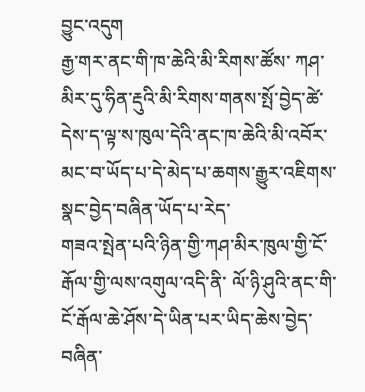བྱུང་འདུག
རྒྱ་གར་ནང་གི་ཁ་ཆེའི་མི་རིགས་ཚོས་ ཀཤ་མིར་དུ་ཧིན་རྡུའི་མི་རིགས་གནས་སྤོ་བྱེད་ཚེ་ དེས་ད་ལྟ་ས་ཁུལ་དེའི་ནང་ཁ་ཆེའི་མི་འབོར་མང་བ་ཡོད་པ་དེ་མེད་པ་ཆགས་རྒྱུར་འཇིགས་སྣང་བྱེད་བཞིན་ཡོད་པ་རེད་
གཟའ་སྤེན་པའི་ཉིན་གྱི་ཀཤ་མིར་ཁུལ་གྱི་ངོ་རྒོལ་གྱི་ལས་འགུལ་འདི་ནི་ ལོ་ཉི་ཤུའི་ནང་གི་ངོ་རྒོལ་ཆེ་ཤོས་དེ་ཡིན་པར་ཡིད་ཆེས་བྱེད་བཞིན་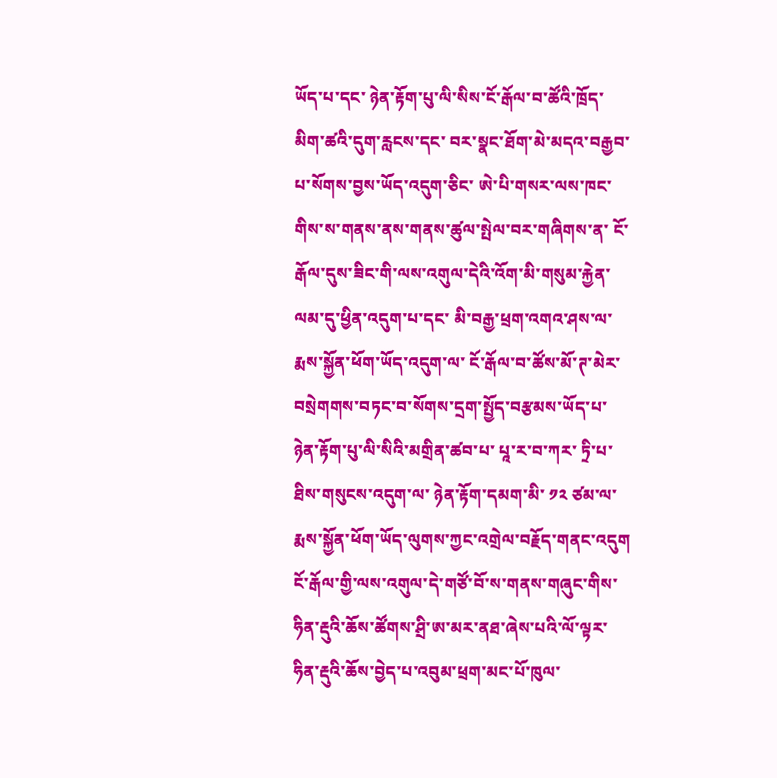ཡོད་པ་དང་ ཉེན་རྟོག་པུ་ལི་སིས་ངོ་རྒོལ་བ་ཚོའི་ཁྲོད་ མིག་ཚའི་དུག་རླངས་དང་ བར་སྣང་ཐོག་མེ་མདའ་བརྒྱབ་པ་སོགས་བྱས་ཡོད་འདུག་ཅིང་ ཨེ་པི་གསར་ལས་ཁང་གིས་ས་གནས་ནས་གནས་ཚུལ་སྤེལ་བར་གཞིགས་ན་ ངོ་རྒོལ་དུས་ཟིང་གི་ལས་འགུལ་དེའི་འོག་མི་གསུམ་རྐྱེན་ལམ་དུ་ཕྱིན་འདུག་པ་དང་ མི་བརྒྱ་ཕྲག་འགའ་ཤས་ལ་རྨས་སྐྱོན་ཕོག་ཡོད་འདུག་ལ་ ངོ་རྒོལ་བ་ཚོས་མོ་ཊ་མེར་བསྲེགགས་བཏང་བ་སོགས་དྲག་སྤྱོད་བརྩམས་ཡོད་པ་ ཉེན་རྟོག་པུ་ལི་སིའི་མགྲིན་ཚབ་པ་ པཱ་ར་བ་ཀར་ ཏྲི་པ་ཐིས་གསུངས་འདུག་ལ་ ཉེན་རྟོག་དམག་མི་ ༡༢ ཙམ་ལ་རྨས་སྐྱོན་ཕོག་ཡོད་ལུགས་ཀྱང་འགྲེལ་བརྗོད་གནང་འདུག
ངོ་རྒོལ་གྱི་ལས་འགུལ་དེ་གཙོ་བོ་ས་གནས་གཞུང་གིས་ཧིན་རྡུའི་ཆོས་ཚོགས་ཤྲི་ཨ་མར་ནཐ་ཞེས་པའི་ལོ་ལྟར་ཧིན་རྡུའི་ཆོས་བྱེད་པ་འབུམ་ཕྲག་མང་པོ་ཁུལ་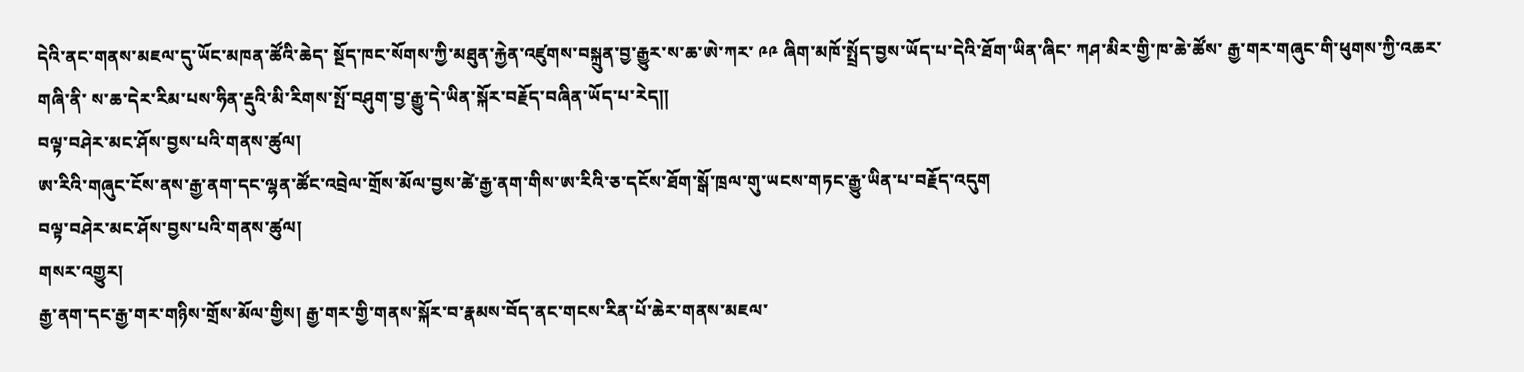དེའི་ནང་གནས་མཇལ་དུ་ཡོང་མཁན་ཚོའི་ཆེད་ སྔོད་ཁང་སོགས་ཀྱི་མཐུན་རྐྱེན་འཛུགས་བསྐྲུན་བྱ་རྒྱུར་ས་ཆ་ཨེ་ཀར་ ༩༩ ཞིག་མཁོ་སྤྲོད་བྱས་ཡོད་པ་དེའི་ཐོག་ཡིན་ཞིང་ ཀཤ་མིར་གྱི་ཁ་ཆེ་ཚོས་ རྒྱ་གར་གཞུང་གི་ཕུགས་ཀྱི་འཆར་གཞི་ནི་ ས་ཆ་དེར་རིམ་པས་ཧིན་རྡུའི་མི་རིགས་སྤོ་བཤུག་བྱ་རྒྱུ་དེ་ཡིན་སྐོར་བརྗོད་བཞིན་ཡོད་པ་རེད༎
བལྟ་བཤེར་མང་ཤོས་བྱས་པའི་གནས་ཚུལ།
ཨ་རིའི་གཞུང་ངོས་ནས་རྒྱ་ནག་དང་ལྷན་ཚོང་འབྲེལ་གྲོས་མོལ་བྱས་ཚེ་རྒྱ་ནག་གིས་ཨ་རིའི་ཅ་དངོས་ཐོག་སྒོ་ཁྲལ་གུ་ཡངས་གཏང་རྒྱུ་ཡིན་པ་བརྗོད་འདུག
བལྟ་བཤེར་མང་ཤོས་བྱས་པའི་གནས་ཚུལ།
གསར་འགྱུར།
རྒྱ་ནག་དང་རྒྱ་གར་གཉིས་གྲོས་མོལ་གྱིས། རྒྱ་གར་གྱི་གནས་སྐོར་བ་རྣམས་བོད་ནང་གངས་རིན་པོ་ཆེར་གནས་མཇལ་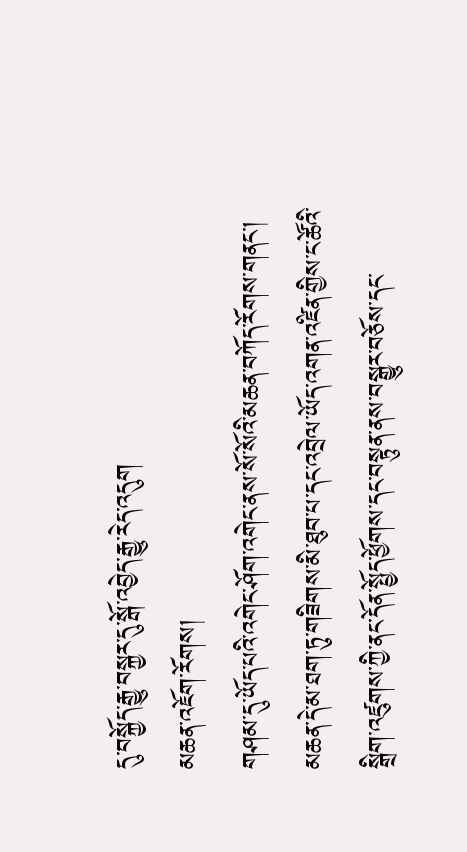དུ་བསྐྱོད་རྒྱུ་བསྐྱར་དུ་སྒོ་འབྱེད་རྒྱུ་རེད་འདུག
མཆན་འཇོག་རོགས།
གཤམ་དུ་ཡོད་པའི་འགེང་ཤོག་འགེང་ནས་སོ་སོའི་མཆན་བཀོད་རོགས་གནང་། མཆན་དེ་མ་ཐག་ཏུ་གཟིགས་མི་ཐུབ་པ་དང་འབྲེལ་ཡོད་འགན་འཛིན་གྱིས་ང་ཚོའི་སྒྲིག་འཛུགས་ཀྱི་ནང་དོན་སྤྱོད་ཕྱོགས་དང་བསྟུན་ནས་བསྒྱུར་བཅོས་དང་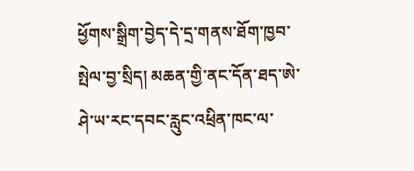ཕྱོགས་སྒྲིག་བྱེད་དེ་དྲ་གནས་ཐོག་ཁྱབ་སྤེལ་བྱ་སྲིད། མཆན་གྱི་ནང་དོན་ཐད་ཨེ་ཤེ་ཡ་རང་དབང་རླུང་འཕྲིན་ཁང་ལ་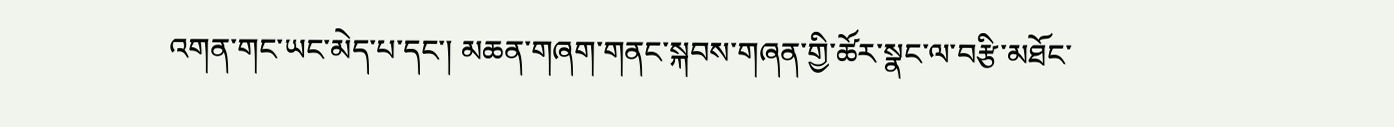འགན་གང་ཡང་མེད་པ་དང་། མཆན་གཞག་གནང་སྐབས་གཞན་གྱི་ཚོར་སྣང་ལ་བརྩི་མཐོང་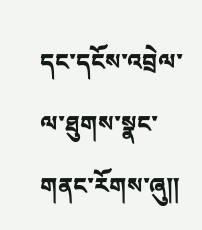དང་དངོས་འབྲེལ་ལ་ཐུགས་སྣང་གནང་རོགས་ཞུ༎